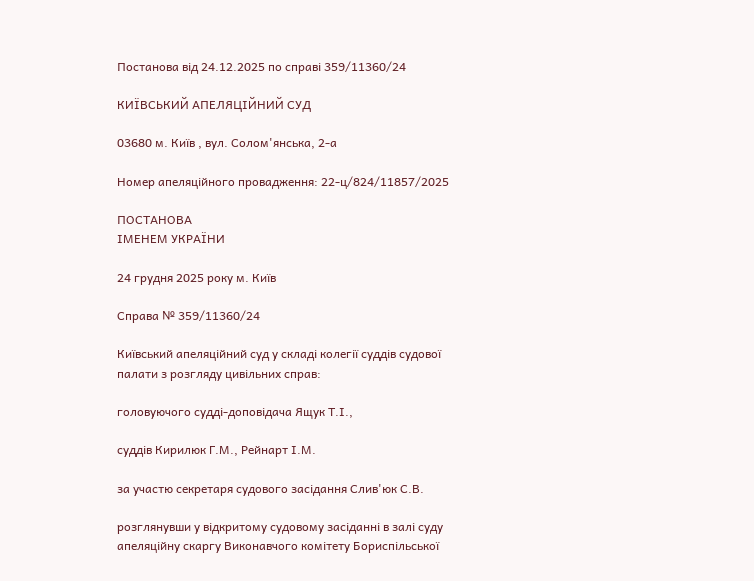Постанова від 24.12.2025 по справі 359/11360/24

КИЇВСЬКИЙ АПЕЛЯЦІЙНИЙ СУД

03680 м. Київ , вул. Солом'янська, 2-а

Номер апеляційного провадження: 22-ц/824/11857/2025

ПОСТАНОВА
ІМЕНЕМ УКРАЇНИ

24 грудня 2025 року м. Київ

Справа № 359/11360/24

Київський апеляційний суд у складі колегії суддів судової палати з розгляду цивільних справ:

головуючого судді-доповідача Ящук Т.І.,

суддів Кирилюк Г.М., Рейнарт І.М.

за участю секретаря судового засідання Слив'юк С.В.

розглянувши у відкритому судовому засіданні в залі суду апеляційну скаргу Виконавчого комітету Бориспільської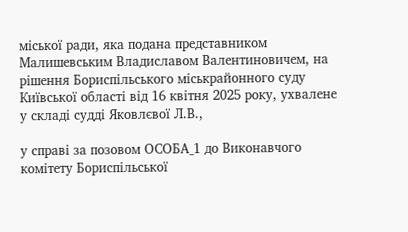міської ради, яка подана представником Малишевським Владиславом Валентиновичем, на рішення Бориспільського міськрайонного суду Київської області від 16 квітня 2025 року, ухвалене у складі судді Яковлєвої Л.В.,

у справі за позовом ОСОБА_1 до Виконавчого комітету Бориспільської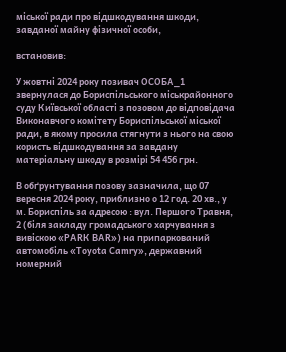міської ради про відшкодування шкоди, завданої майну фізичної особи,

встановив:

У жовтні 2024 року позивач ОСОБА_1 звернулася до Бориспільського міськрайонного суду Київської області з позовом до відповідача Виконавчого комітету Бориспільської міської ради, в якому просила стягнути з нього на свою користь відшкодування за завдану матеріальну шкоду в розмірі 54 456 грн.

В обґрунтування позову зазначила, що 07 вересня 2024 року, приблизно о 12 год. 20 хв., у м. Бориспіль за адресою : вул. Першого Травня, 2 (біля закладу громадського харчування з вивіскою «РАRК ВАR») на припаркований автомобіль «Тоуоtа Саmrу», державний номерний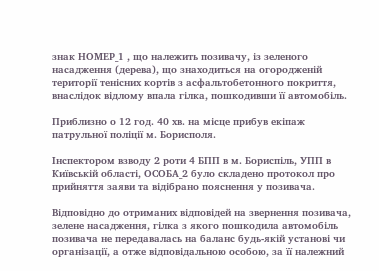знак НОМЕР_1 , що належить позивачу, із зеленого насадження (дерева), що знаходиться на огородженій території тенісних кортів з асфальтобетонного покриття, внаслідок відлому впала гілка, пошкодивши її автомобіль.

Приблизно о 12 год. 40 хв. на місце прибув екіпаж патрульної поліції м. Борисполя.

Інспектором взводу 2 роти 4 БПП в м. Бориспіль, УПП в Київській області, ОСОБА_2 було складено протокол про прийняття заяви та відібрано пояснення у позивача.

Відповідно до отриманих відповідей на звернення позивача, зелене насадження, гілка з якого пошкодила автомобіль позивача не передавалась на баланс будь-якій установі чи організації, а отже відповідальною особою, за її належний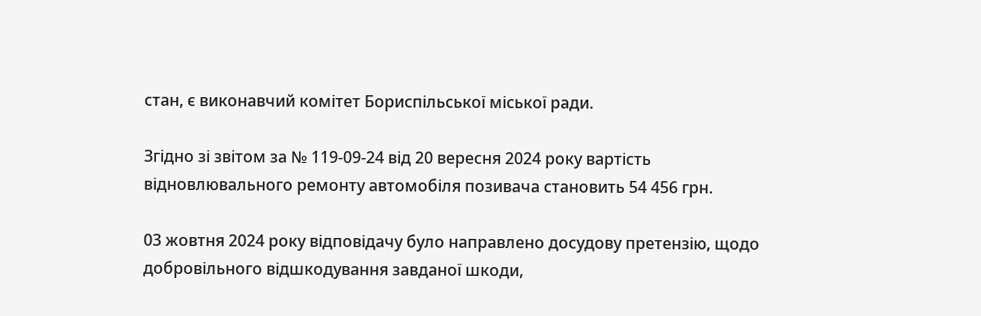стан, є виконавчий комітет Бориспільської міської ради.

Згідно зі звітом за № 119-09-24 від 20 вересня 2024 року вартість відновлювального ремонту автомобіля позивача становить 54 456 грн.

03 жовтня 2024 року відповідачу було направлено досудову претензію, щодо добровільного відшкодування завданої шкоди,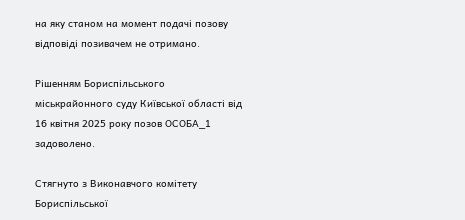на яку станом на момент подачі позову відповіді позивачем не отримано.

Рішенням Бориспільського міськрайонного суду Київської області від 16 квітня 2025 року позов ОСОБА_1 задоволено.

Стягнуто з Виконавчого комітету Бориспільської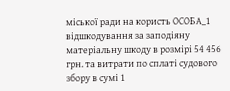міської ради на користь ОСОБА_1 відшкодування за заподіяну матеріальну шкоду в розмірі 54 456 грн. та витрати по сплаті судового збору в сумі 1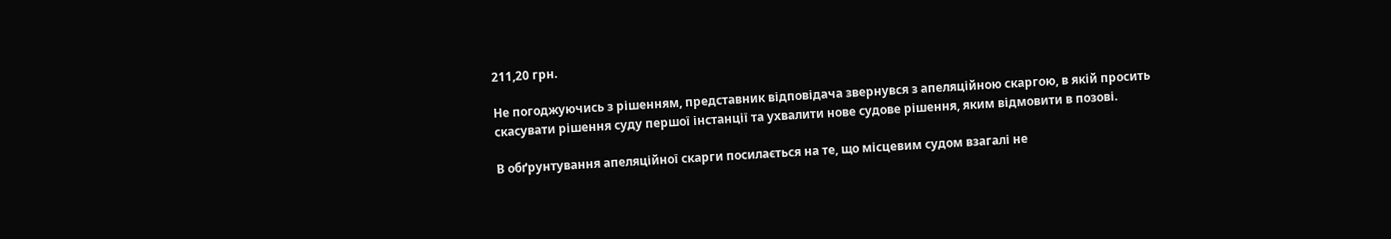211,20 грн.

Не погоджуючись з рішенням, представник відповідача звернувся з апеляційною скаргою, в якій просить скасувати рішення суду першої інстанції та ухвалити нове судове рішення, яким відмовити в позові.

В обґрунтування апеляційної скарги посилається на те, що місцевим судом взагалі не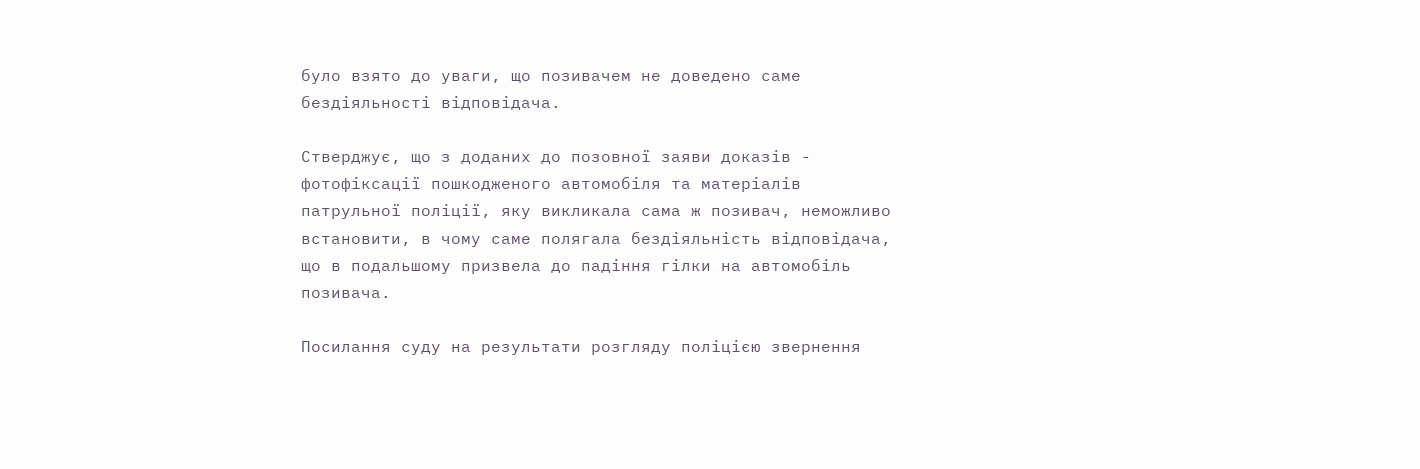було взято до уваги, що позивачем не доведено саме бездіяльності відповідача.

Стверджує, що з доданих до позовної заяви доказів - фотофіксації пошкодженого автомобіля та матеріалів патрульної поліції, яку викликала сама ж позивач, неможливо встановити, в чому саме полягала бездіяльність відповідача, що в подальшому призвела до падіння гілки на автомобіль позивача.

Посилання суду на результати розгляду поліцією звернення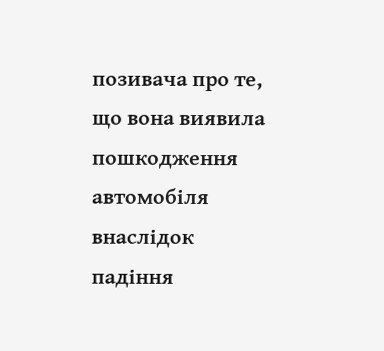позивача про те, що вона виявила пошкодження автомобіля внаслідок падіння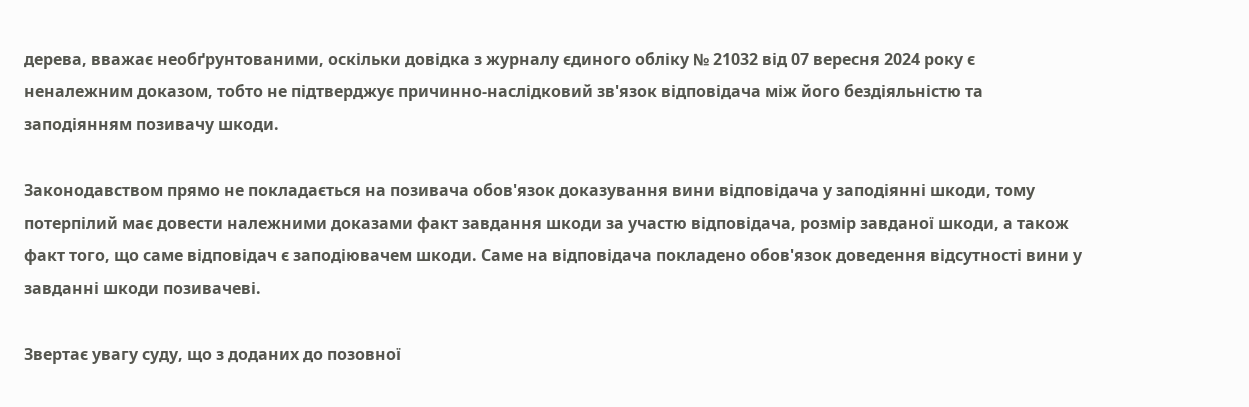дерева, вважає необґрунтованими, оскільки довідка з журналу єдиного обліку № 21032 від 07 вересня 2024 року є неналежним доказом, тобто не підтверджує причинно-наслідковий зв'язок відповідача між його бездіяльністю та заподіянням позивачу шкоди.

Законодавством прямо не покладається на позивача обов'язок доказування вини відповідача у заподіянні шкоди, тому потерпілий має довести належними доказами факт завдання шкоди за участю відповідача, розмір завданої шкоди, а також факт того, що саме відповідач є заподіювачем шкоди. Саме на відповідача покладено обов'язок доведення відсутності вини у завданні шкоди позивачеві.

Звертає увагу суду, що з доданих до позовної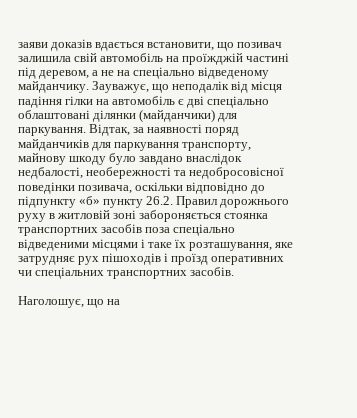заяви доказів вдається встановити, що позивач залишила свій автомобіль на проїжджій частині під деревом, а не на спеціально відведеному майданчику. Зауважує, що неподалік від місця падіння гілки на автомобіль є дві спеціально облаштовані ділянки (майданчики) для паркування. Відтак, за наявності поряд майданчиків для паркування транспорту, майнову шкоду було завдано внаслідок недбалості, необережності та недобросовісної поведінки позивача, оскільки відповідно до підпункту «б» пункту 26.2. Правил дорожнього руху в житловій зоні забороняється стоянка транспортних засобів поза спеціально відведеними місцями і таке їх розташування, яке затрудняє рух пішоходів і проїзд оперативних чи спеціальних транспортних засобів.

Наголошує, що на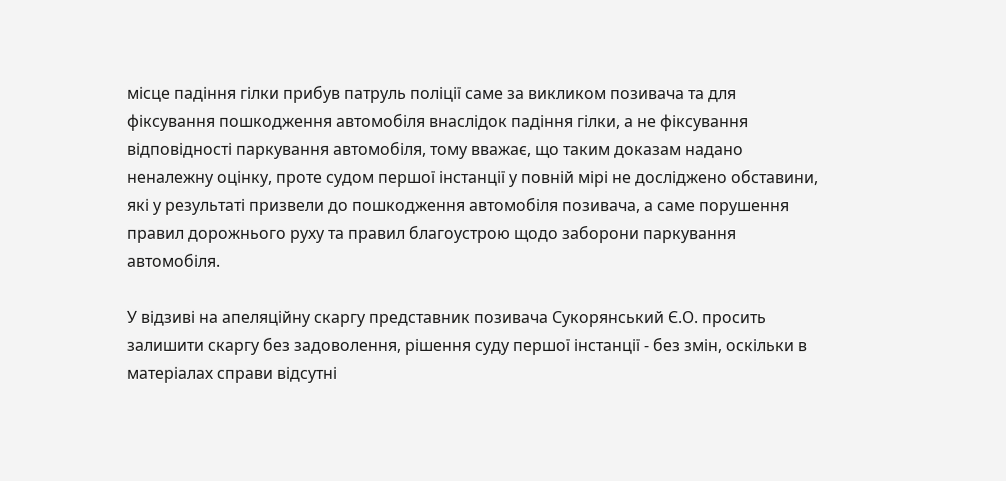місце падіння гілки прибув патруль поліції саме за викликом позивача та для фіксування пошкодження автомобіля внаслідок падіння гілки, а не фіксування відповідності паркування автомобіля, тому вважає, що таким доказам надано неналежну оцінку, проте судом першої інстанції у повній мірі не досліджено обставини, які у результаті призвели до пошкодження автомобіля позивача, а саме порушення правил дорожнього руху та правил благоустрою щодо заборони паркування автомобіля.

У відзиві на апеляційну скаргу представник позивача Сукорянський Є.О. просить залишити скаргу без задоволення, рішення суду першої інстанції - без змін, оскільки в матеріалах справи відсутні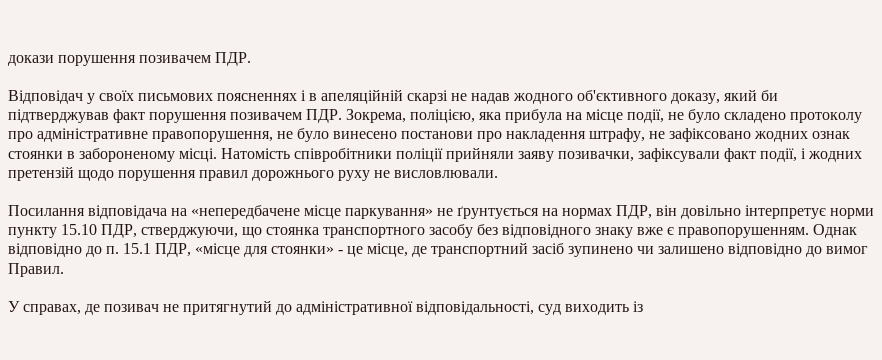докази порушення позивачем ПДР.

Відповідач у своїх письмових поясненнях і в апеляційній скарзі не надав жодного об'єктивного доказу, який би підтверджував факт порушення позивачем ПДР. Зокрема, поліцією, яка прибула на місце події, не було складено протоколу про адміністративне правопорушення, не було винесено постанови про накладення штрафу, не зафіксовано жодних ознак стоянки в забороненому місці. Натомість співробітники поліції прийняли заяву позивачки, зафіксували факт події, і жодних претензій щодо порушення правил дорожнього руху не висловлювали.

Посилання відповідача на «непередбачене місце паркування» не ґрунтується на нормах ПДР, він довільно інтерпретує норми пункту 15.10 ПДР, стверджуючи, що стоянка транспортного засобу без відповідного знаку вже є правопорушенням. Однак відповідно до п. 15.1 ПДР, «місце для стоянки» - це місце, де транспортний засіб зупинено чи залишено відповідно до вимог Правил.

У справах, де позивач не притягнутий до адміністративної відповідальності, суд виходить із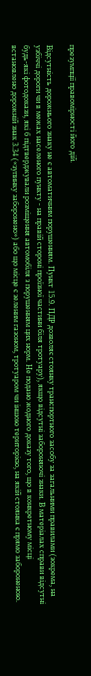презумпції правомірності його дій.

Відсутність дорожнього знаку не є автоматичним порушенням. Пункт 15.9. ПДР дозволяє стоянку транспортного засобу за загальними правилами (зокрема, на узбіччі дороги чи в межах населеного пункту - на правій стороні проїзної частини біля тротуару), якщо відсутні забороняючі знаки. В матеріалах справи відсутні будь-які фотодокази, які б підтверджували розміщення автомобіля з порушенням цих норм. Не подано жодного доказу того, що в конкретному місці встановлено дорожній знак 3.34 («зупинку заборонено») або що місце є зеленим газоном, тротуаром чи іншою територією, на якій стоянка є прямо забороненою.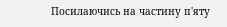Посилаючись на частину п'яту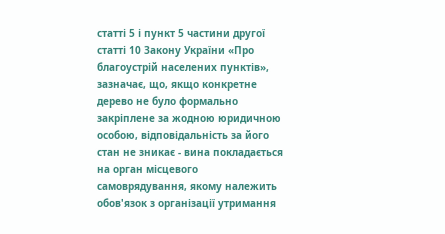статті 5 і пункт 5 частини другої статті 10 Закону України «Про благоустрій населених пунктів», зазначає, що, якщо конкретне дерево не було формально закріплене за жодною юридичною особою, відповідальність за його стан не зникає - вина покладається на орган місцевого самоврядування, якому належить обов'язок з організації утримання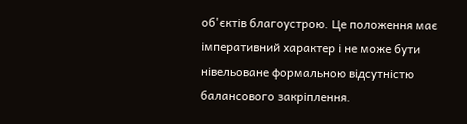об'єктів благоустрою. Це положення має імперативний характер і не може бути нівельоване формальною відсутністю балансового закріплення.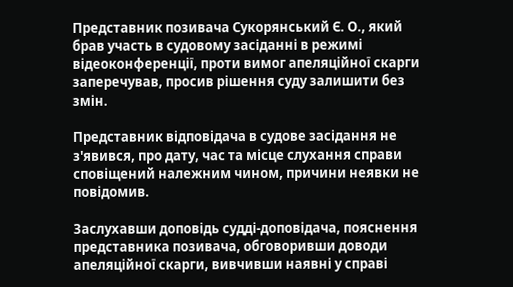Представник позивача Сукорянський Є. О., який брав участь в судовому засіданні в режимі відеоконференції, проти вимог апеляційної скарги заперечував, просив рішення суду залишити без змін.

Представник відповідача в судове засідання не з'явився, про дату, час та місце слухання справи сповіщений належним чином, причини неявки не повідомив.

Заслухавши доповідь судді-доповідача, пояснення представника позивача, обговоривши доводи апеляційної скарги, вивчивши наявні у справі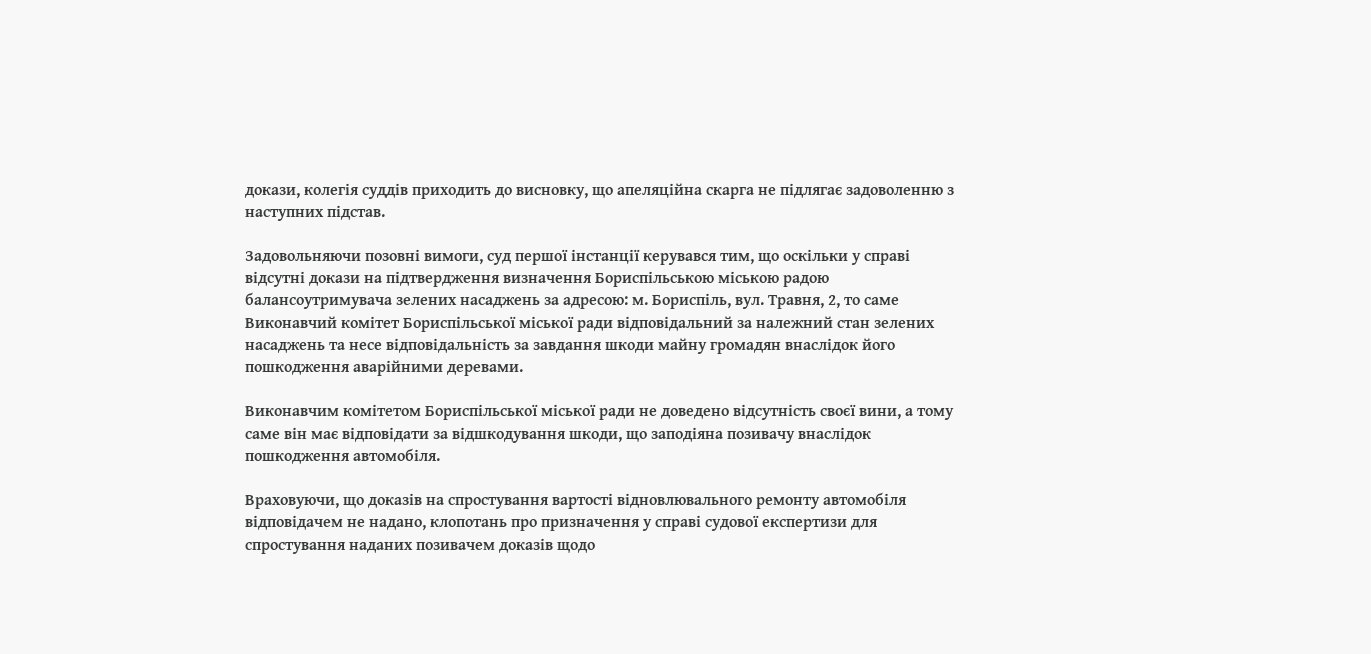докази, колегія суддів приходить до висновку, що апеляційна скарга не підлягає задоволенню з наступних підстав.

Задовольняючи позовні вимоги, суд першої інстанції керувався тим, що оскільки у справі відсутні докази на підтвердження визначення Бориспільською міською радою балансоутримувача зелених насаджень за адресою: м. Бориспіль, вул. Травня, 2, то саме Виконавчий комітет Бориспільської міської ради відповідальний за належний стан зелених насаджень та несе відповідальність за завдання шкоди майну громадян внаслідок його пошкодження аварійними деревами.

Виконавчим комітетом Бориспільської міської ради не доведено відсутність своєї вини, а тому саме він має відповідати за відшкодування шкоди, що заподіяна позивачу внаслідок пошкодження автомобіля.

Враховуючи, що доказів на спростування вартості відновлювального ремонту автомобіля відповідачем не надано, клопотань про призначення у справі судової експертизи для спростування наданих позивачем доказів щодо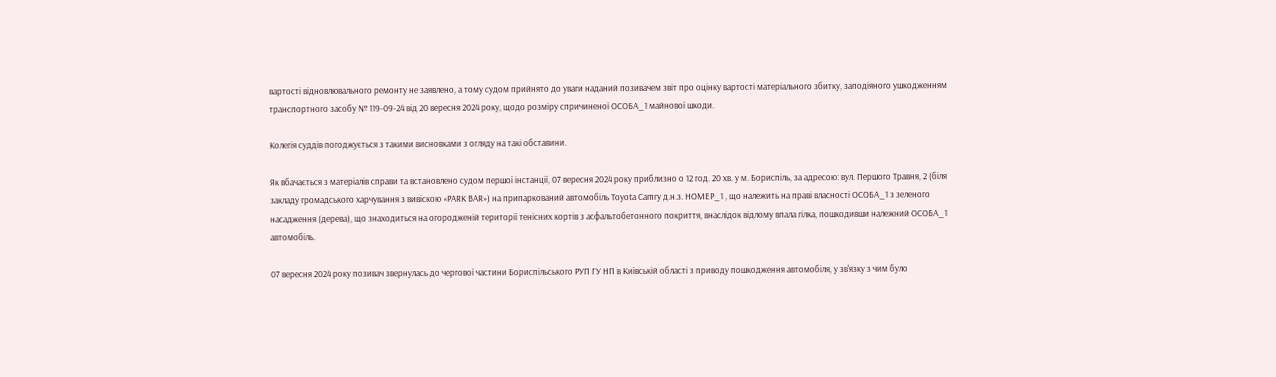вартості відновлювального ремонту не заявлено, а тому судом прийнято до уваги наданий позивачем звіт про оцінку вартості матеріального збитку, заподіяного ушкодженням транспортного засобу № 119-09-24 від 20 вересня 2024 року, щодо розміру спричиненої ОСОБА_1 майнової шкоди.

Колегія суддів погоджується з такими висновками з огляду на такі обставини.

Як вбачається з матеріалів справи та встановлено судом першої інстанції, 07 вересня 2024 року приблизно о 12 год. 20 хв. у м. Бориспіль, за адресою: вул. Першого Травня, 2 (біля закладу громадського харчування з вивіскою «РАRК ВАR») на припаркований автомобіль Тоуоtа Саmrу д.н.з. НОМЕР_1 , що належить на праві власності ОСОБА_1 з зеленого насадження (дерева), що знаходиться на огородженій території тенісних кортів з асфальтобетонного покриття, внаслідок відлому впала гілка, пошкодивши належний ОСОБА_1 автомобіль.

07 вересня 2024 року позивач звернулась до чергової частини Бориспільського РУП ГУ НП в Київській області з приводу пошкодження автомобіля, у зв'язку з чим було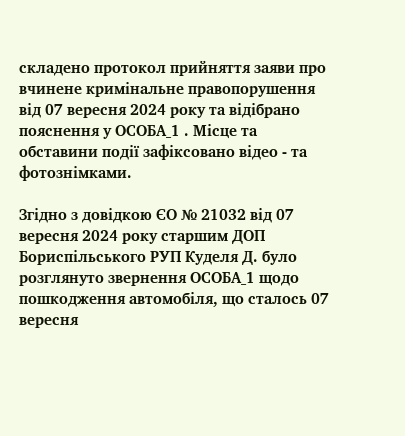складено протокол прийняття заяви про вчинене кримінальне правопорушення від 07 вересня 2024 року та відібрано пояснення у ОСОБА_1 . Місце та обставини події зафіксовано відео - та фотознімками.

Згідно з довідкою ЄО № 21032 від 07 вересня 2024 року старшим ДОП Бориспільського РУП Куделя Д. було розглянуто звернення ОСОБА_1 щодо пошкодження автомобіля, що сталось 07 вересня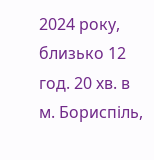2024 року, близько 12 год. 20 хв. в м. Бориспіль,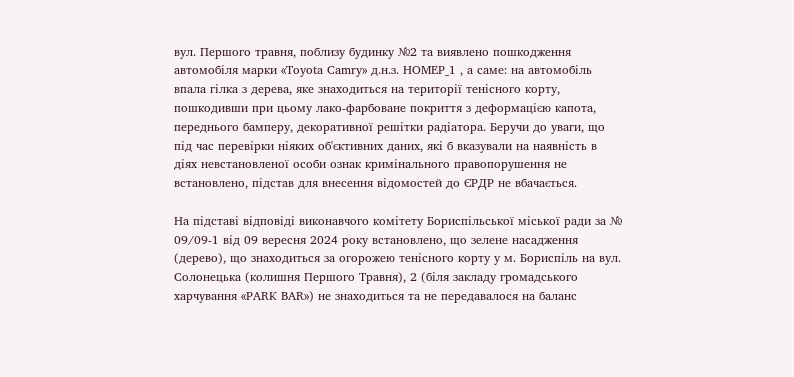вул. Першого травня, поблизу будинку №2 та виявлено пошкодження автомобіля марки «Тоуоtа Саmrу» д.н.з. НОМЕР_1 , а саме: на автомобіль впала гілка з дерева, яке знаходиться на території тенісного корту, пошкодивши при цьому лако-фарбоване покриття з деформацією капота, переднього бамперу, декоративної решітки радіатора. Беручи до уваги, що під час перевірки ніяких об'єктивних даних, які б вказували на наявність в діях невстановленої особи ознак кримінального правопорушення не встановлено, підстав для внесення відомостей до ЄРДР не вбачається.

На підставі відповіді виконавчого комітету Бориспільської міської ради за № 09/09-1 від 09 вересня 2024 року встановлено, що зелене насадження (дерево), що знаходиться за огорожею тенісного корту у м. Бориспіль на вул. Солонецька (колишня Першого Травня), 2 (біля закладу громадського харчування «РАRК ВАR») не знаходиться та не передавалося на баланс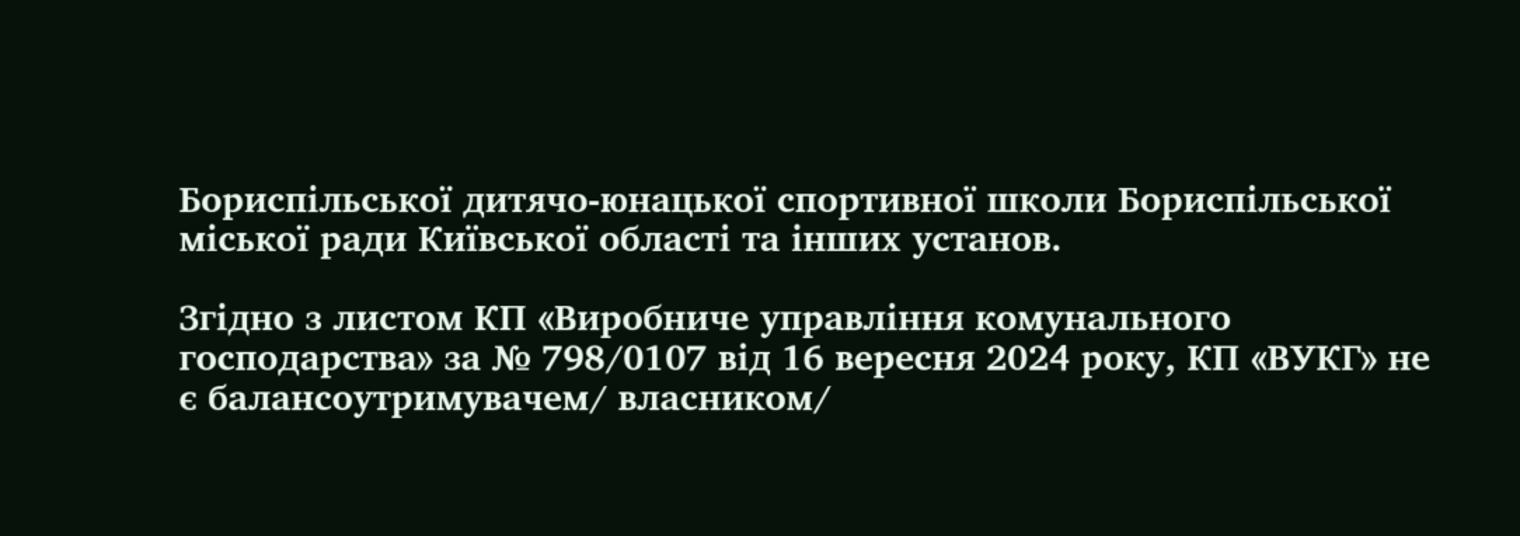Бориспільської дитячо-юнацької спортивної школи Бориспільської міської ради Київської області та інших установ.

Згідно з листом КП «Виробниче управління комунального господарства» за № 798/0107 від 16 вересня 2024 року, КП «ВУКГ» не є балансоутримувачем/ власником/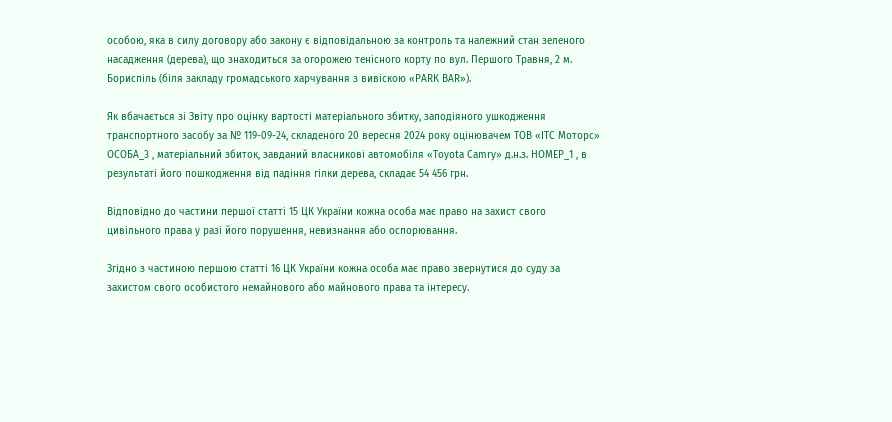особою, яка в силу договору або закону є відповідальною за контроль та належний стан зеленого насадження (дерева), що знаходиться за огорожею тенісного корту по вул. Першого Травня, 2 м. Бориспіль (біля закладу громадського харчування з вивіскою «РАRК ВАR»).

Як вбачається зі Звіту про оцінку вартості матеріального збитку, заподіяного ушкодження транспортного засобу за № 119-09-24, складеного 20 вересня 2024 року оцінювачем ТОВ «ІТС Моторс» ОСОБА_3 , матеріальний збиток, завданий власникові автомобіля «Тоуоtа Саmrу» д.н.з. НОМЕР_1 , в результаті його пошкодження від падіння гілки дерева, складає 54 456 грн.

Відповідно до частини першої статті 15 ЦК України кожна особа має право на захист свого цивільного права у разі його порушення, невизнання або оспорювання.

Згідно з частиною першою статті 16 ЦК України кожна особа має право звернутися до суду за захистом свого особистого немайнового або майнового права та інтересу.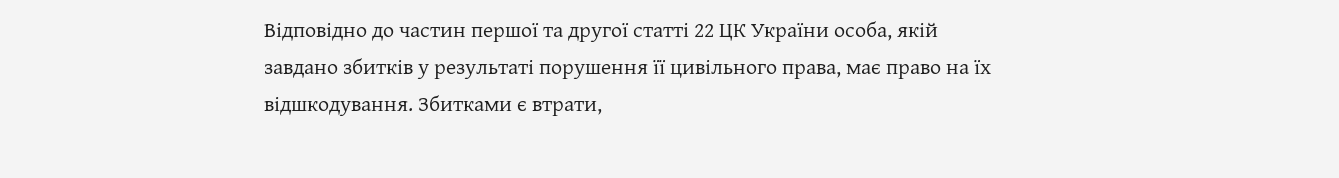Відповідно до частин першої та другої статті 22 ЦК України особа, якій завдано збитків у результаті порушення її цивільного права, має право на їх відшкодування. Збитками є втрати,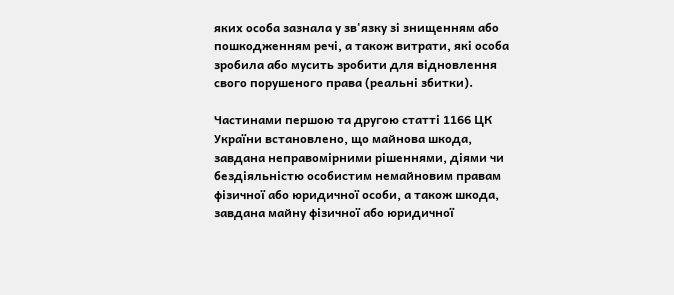яких особа зазнала у зв'язку зі знищенням або пошкодженням речі, а також витрати, які особа зробила або мусить зробити для відновлення свого порушеного права (реальні збитки).

Частинами першою та другою статті 1166 ЦК України встановлено, що майнова шкода, завдана неправомірними рішеннями, діями чи бездіяльністю особистим немайновим правам фізичної або юридичної особи, а також шкода, завдана майну фізичної або юридичної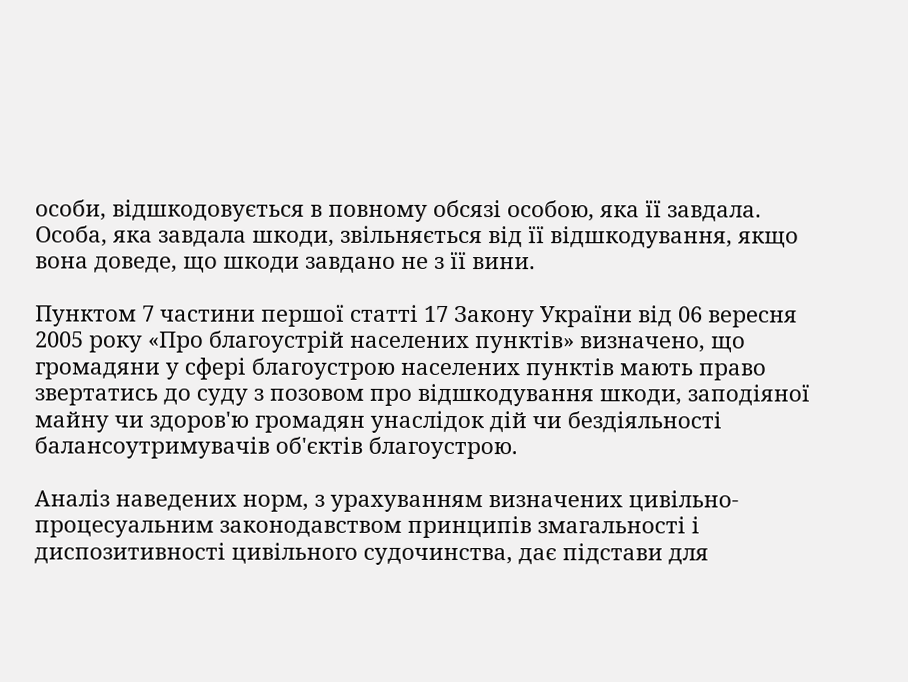особи, відшкодовується в повному обсязі особою, яка її завдала. Особа, яка завдала шкоди, звільняється від її відшкодування, якщо вона доведе, що шкоди завдано не з її вини.

Пунктом 7 частини першої статті 17 Закону України від 06 вересня 2005 року «Про благоустрій населених пунктів» визначено, що громадяни у сфері благоустрою населених пунктів мають право звертатись до суду з позовом про відшкодування шкоди, заподіяної майну чи здоров'ю громадян унаслідок дій чи бездіяльності балансоутримувачів об'єктів благоустрою.

Аналіз наведених норм, з урахуванням визначених цивільно-процесуальним законодавством принципів змагальності і диспозитивності цивільного судочинства, дає підстави для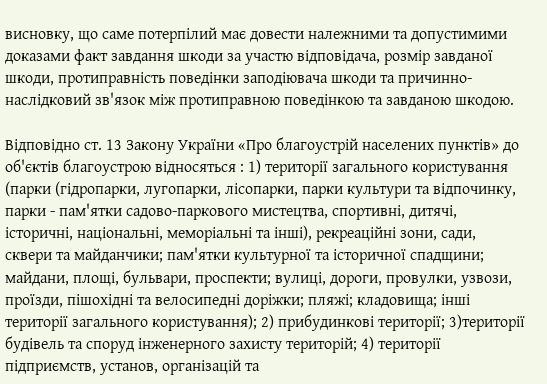висновку, що саме потерпілий має довести належними та допустимими доказами факт завдання шкоди за участю відповідача, розмір завданої шкоди, протиправність поведінки заподіювача шкоди та причинно-наслідковий зв'язок між протиправною поведінкою та завданою шкодою.

Відповідно ст. 13 Закону України «Про благоустрій населених пунктів» до об'єктів благоустрою відносяться : 1) території загального користування (парки (гідропарки, лугопарки, лісопарки, парки культури та відпочинку, парки - пам'ятки садово-паркового мистецтва, спортивні, дитячі, історичні, національні, меморіальні та інші), рекреаційні зони, сади, сквери та майданчики; пам'ятки культурної та історичної спадщини; майдани, площі, бульвари, проспекти; вулиці, дороги, провулки, узвози, проїзди, пішохідні та велосипедні доріжки; пляжі; кладовища; інші території загального користування); 2) прибудинкові території; 3)території будівель та споруд інженерного захисту територій; 4) території підприємств, установ, організацій та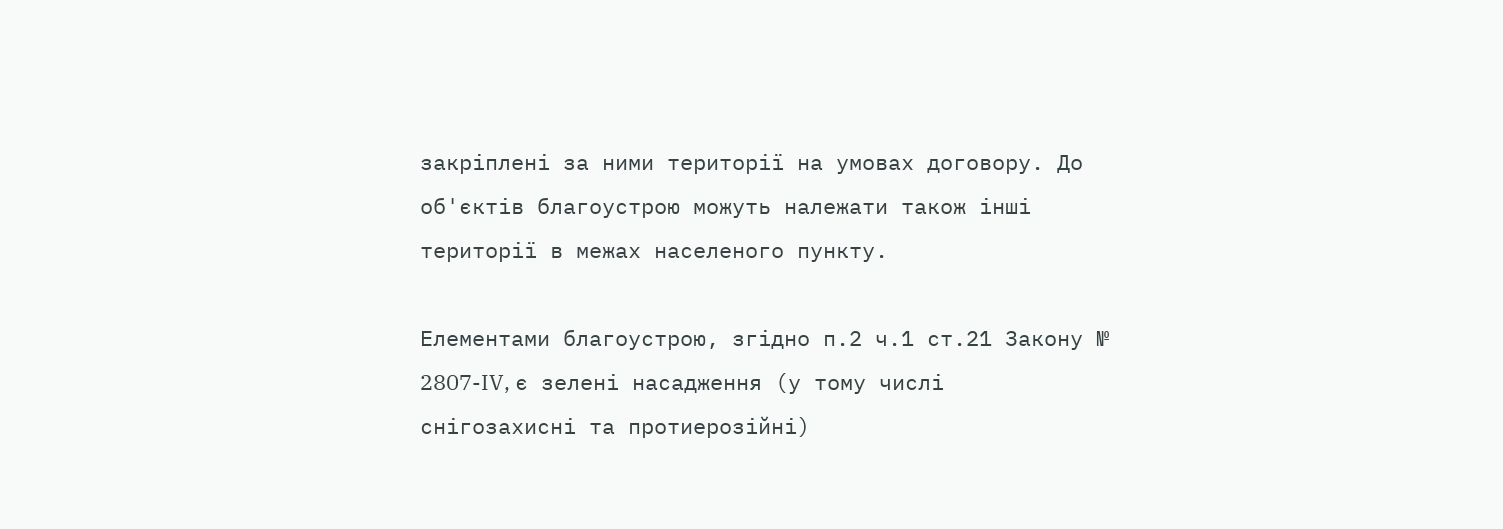закріплені за ними території на умовах договору. До об'єктів благоустрою можуть належати також інші території в межах населеного пункту.

Елементами благоустрою, згідно п.2 ч.1 ст.21 Закону № 2807-IV, є зелені насадження (у тому числі снігозахисні та протиерозійні)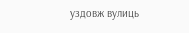уздовж вулиць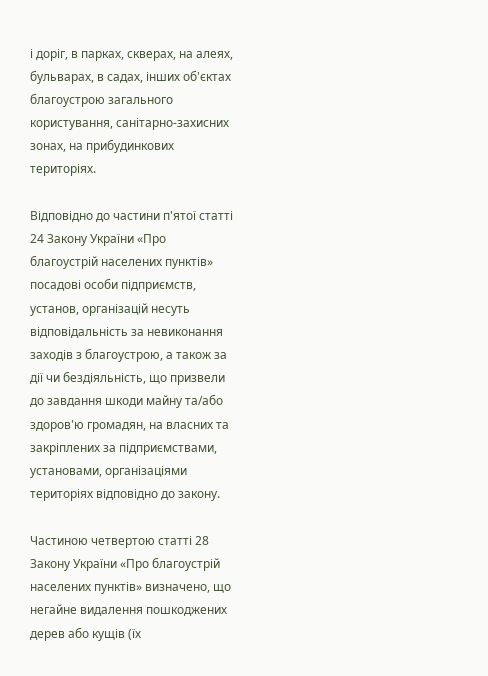і доріг, в парках, скверах, на алеях, бульварах, в садах, інших об'єктах благоустрою загального користування, санітарно-захисних зонах, на прибудинкових територіях.

Відповідно до частини п'ятої статті 24 Закону України «Про благоустрій населених пунктів» посадові особи підприємств, установ, організацій несуть відповідальність за невиконання заходів з благоустрою, а також за дії чи бездіяльність, що призвели до завдання шкоди майну та/або здоров'ю громадян, на власних та закріплених за підприємствами, установами, організаціями територіях відповідно до закону.

Частиною четвертою статті 28 Закону України «Про благоустрій населених пунктів» визначено, що негайне видалення пошкоджених дерев або кущів (їх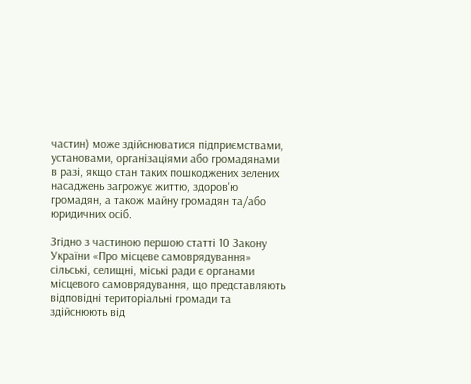частин) може здійснюватися підприємствами, установами, організаціями або громадянами в разі, якщо стан таких пошкоджених зелених насаджень загрожує життю, здоров'ю громадян, а також майну громадян та/або юридичних осіб.

Згідно з частиною першою статті 10 Закону України «Про місцеве самоврядування» сільські, селищні, міські ради є органами місцевого самоврядування, що представляють відповідні територіальні громади та здійснюють від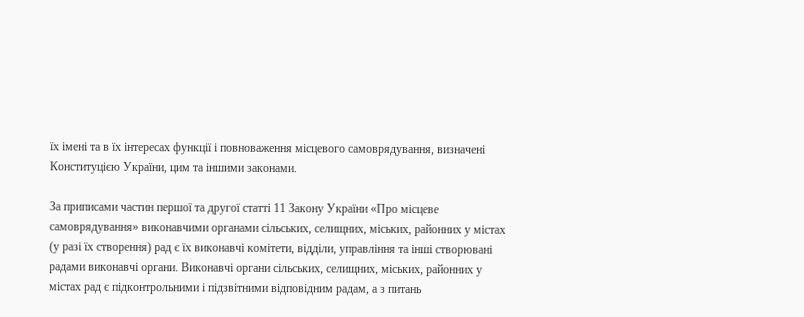їх імені та в їх інтересах функції і повноваження місцевого самоврядування, визначені Конституцією України, цим та іншими законами.

За приписами частин першої та другої статті 11 Закону України «Про місцеве самоврядування» виконавчими органами сільських, селищних, міських, районних у містах (у разі їх створення) рад є їх виконавчі комітети, відділи, управління та інші створювані радами виконавчі органи. Виконавчі органи сільських, селищних, міських, районних у містах рад є підконтрольними і підзвітними відповідним радам, а з питань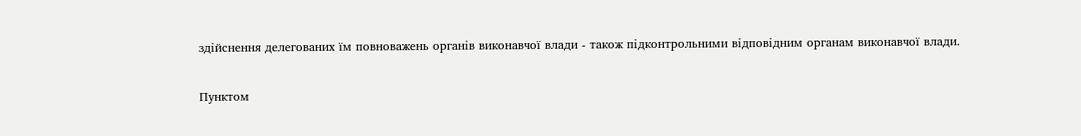здійснення делегованих їм повноважень органів виконавчої влади - також підконтрольними відповідним органам виконавчої влади.

Пунктом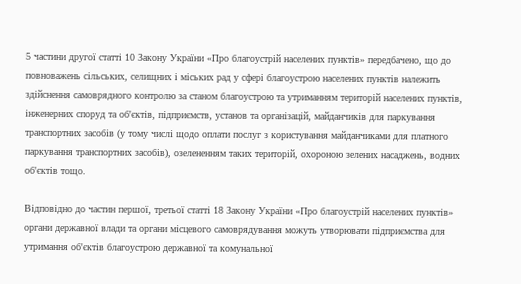5 частини другої статті 10 Закону України «Про благоустрій населених пунктів» передбачено, що до повноважень сільських, селищних і міських рад у сфері благоустрою населених пунктів належить здійснення самоврядного контролю за станом благоустрою та утриманням територій населених пунктів, інженерних споруд та об'єктів, підприємств, установ та організацій, майданчиків для паркування транспортних засобів (у тому числі щодо оплати послуг з користування майданчиками для платного паркування транспортних засобів), озелененням таких територій, охороною зелених насаджень, водних об'єктів тощо.

Відповідно до частин першої, третьої статті 18 Закону України «Про благоустрій населених пунктів» органи державної влади та органи місцевого самоврядування можуть утворювати підприємства для утримання об'єктів благоустрою державної та комунальної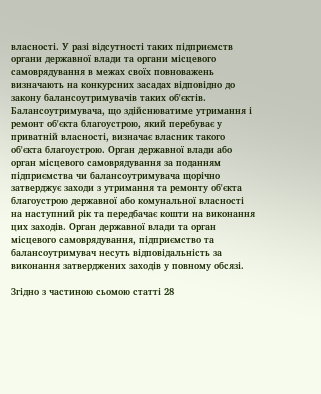власності. У разі відсутності таких підприємств органи державної влади та органи місцевого самоврядування в межах своїх повноважень визначають на конкурсних засадах відповідно до закону балансоутримувачів таких об'єктів. Балансоутримувача, що здійснюватиме утримання і ремонт об'єкта благоустрою, який перебуває у приватній власності, визначає власник такого об'єкта благоустрою. Орган державної влади або орган місцевого самоврядування за поданням підприємства чи балансоутримувача щорічно затверджує заходи з утримання та ремонту об'єкта благоустрою державної або комунальної власності на наступний рік та передбачає кошти на виконання цих заходів. Орган державної влади та орган місцевого самоврядування, підприємство та балансоутримувач несуть відповідальність за виконання затверджених заходів у повному обсязі.

Згідно з частиною сьомою статті 28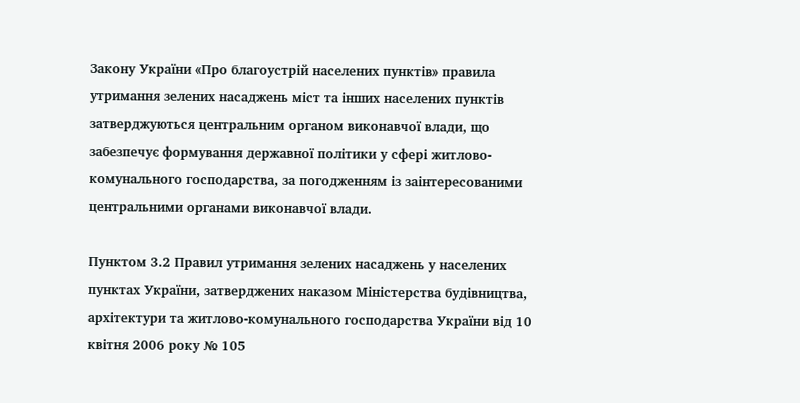Закону України «Про благоустрій населених пунктів» правила утримання зелених насаджень міст та інших населених пунктів затверджуються центральним органом виконавчої влади, що забезпечує формування державної політики у сфері житлово-комунального господарства, за погодженням із заінтересованими центральними органами виконавчої влади.

Пунктом 3.2 Правил утримання зелених насаджень у населених пунктах України, затверджених наказом Міністерства будівництва, архітектури та житлово-комунального господарства України від 10 квітня 2006 року № 105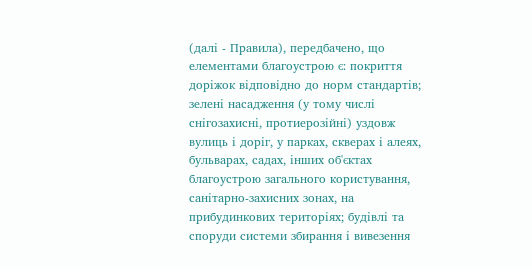(далі - Правила), передбачено, що елементами благоустрою є: покриття доріжок відповідно до норм стандартів; зелені насадження (у тому числі снігозахисні, протиерозійні) уздовж вулиць і доріг, у парках, скверах і алеях, бульварах, садах, інших об'єктах благоустрою загального користування, санітарно-захисних зонах, на прибудинкових територіях; будівлі та споруди системи збирання і вивезення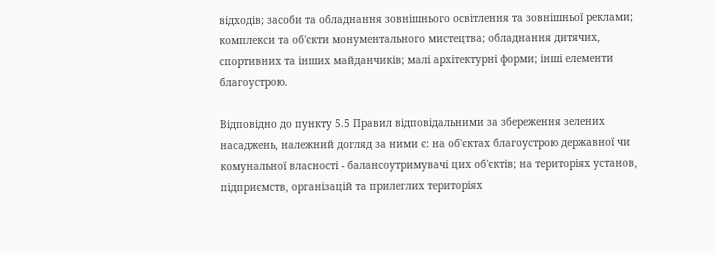відходів; засоби та обладнання зовнішнього освітлення та зовнішньої реклами; комплекси та об'єкти монументального мистецтва; обладнання дитячих, спортивних та інших майданчиків; малі архітектурні форми; інші елементи благоустрою.

Відповідно до пункту 5.5 Правил відповідальними за збереження зелених насаджень, належний догляд за ними є: на об'єктах благоустрою державної чи комунальної власності - балансоутримувачі цих об'єктів; на територіях установ, підприємств, організацій та прилеглих територіях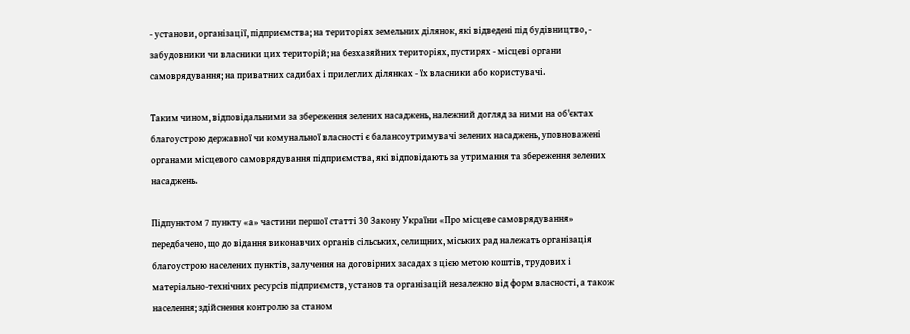- установи, організації, підприємства; на територіях земельних ділянок, які відведені під будівництво, - забудовники чи власники цих територій; на безхазяйних територіях, пустирях - місцеві органи самоврядування; на приватних садибах і прилеглих ділянках - їх власники або користувачі.

Таким чином, відповідальними за збереження зелених насаджень, належний догляд за ними на об'єктах благоустрою державної чи комунальної власності є балансоутримувачі зелених насаджень, уповноважені органами місцевого самоврядування підприємства, які відповідають за утримання та збереження зелених насаджень.

Підпунктом 7 пункту «а» частини першої статті 30 Закону України «Про місцеве самоврядування» передбачено, що до відання виконавчих органів сільських, селищних, міських рад належать організація благоустрою населених пунктів, залучення на договірних засадах з цією метою коштів, трудових і матеріально-технічних ресурсів підприємств, установ та організацій незалежно від форм власності, а також населення; здійснення контролю за станом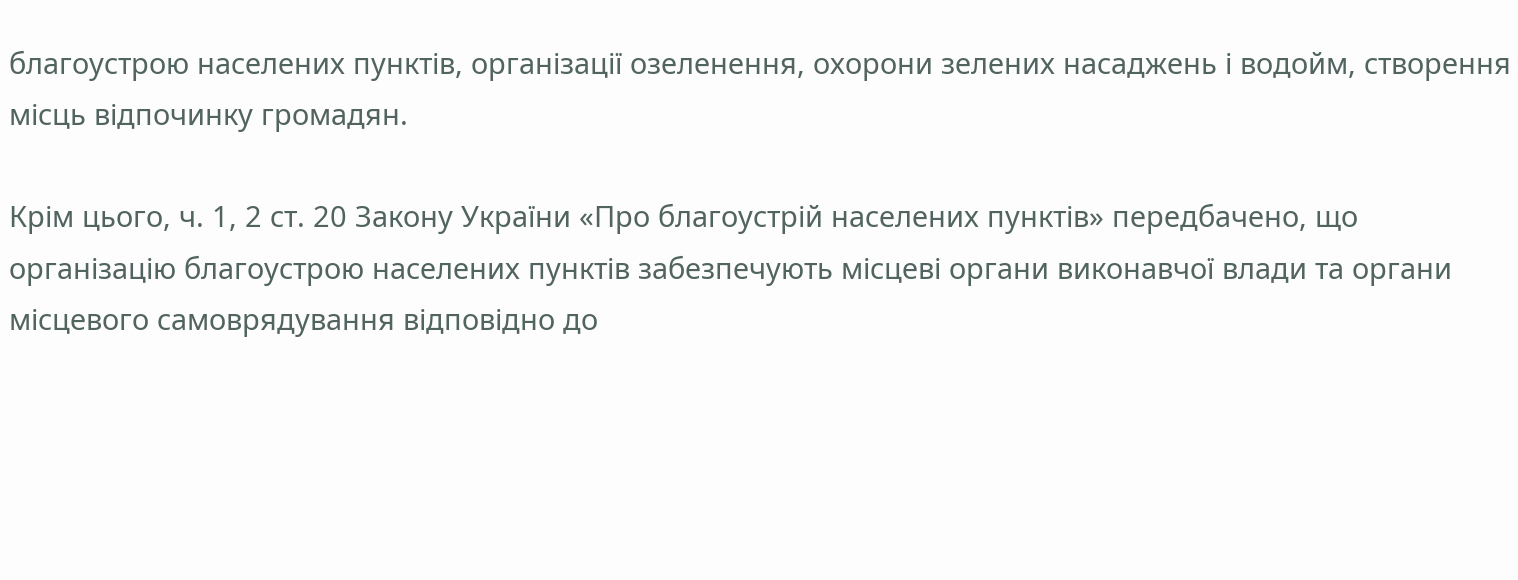благоустрою населених пунктів, організації озеленення, охорони зелених насаджень і водойм, створення місць відпочинку громадян.

Крім цього, ч. 1, 2 ст. 20 Закону України «Про благоустрій населених пунктів» передбачено, що організацію благоустрою населених пунктів забезпечують місцеві органи виконавчої влади та органи місцевого самоврядування відповідно до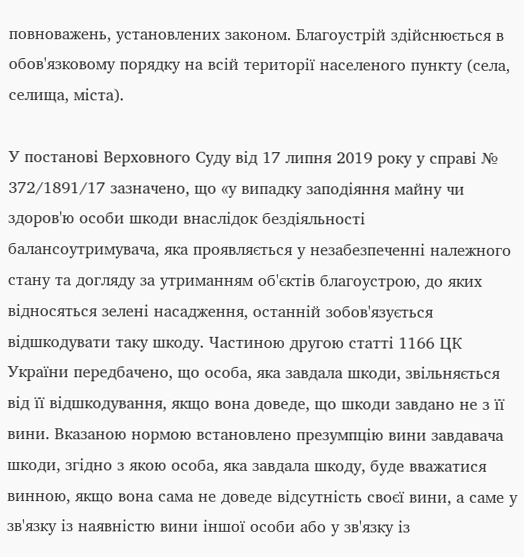повноважень, установлених законом. Благоустрій здійснюється в обов'язковому порядку на всій території населеного пункту (села, селища, міста).

У постанові Верховного Суду від 17 липня 2019 року у справі № 372/1891/17 зазначено, що «у випадку заподіяння майну чи здоров'ю особи шкоди внаслідок бездіяльності балансоутримувача, яка проявляється у незабезпеченні належного стану та догляду за утриманням об'єктів благоустрою, до яких відносяться зелені насадження, останній зобов'язується відшкодувати таку шкоду. Частиною другою статті 1166 ЦК України передбачено, що особа, яка завдала шкоди, звільняється від її відшкодування, якщо вона доведе, що шкоди завдано не з її вини. Вказаною нормою встановлено презумпцію вини завдавача шкоди, згідно з якою особа, яка завдала шкоду, буде вважатися винною, якщо вона сама не доведе відсутність своєї вини, а саме у зв'язку із наявністю вини іншої особи або у зв'язку із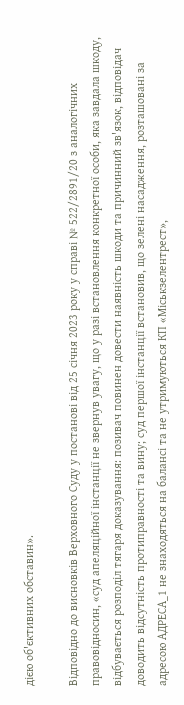дією об'єктивних обставин».

Відповідно до висновків Верховного Суду у постанові від 25 січня 2023 року у справі № 522/2891/20 з аналогічних правовідносин, «суд апеляційної інстанції не звернув увагу, що у разі встановлення конкретної особи, яка завдала шкоду, відбувається розподіл тягаря доказування: позивач повинен довести наявність шкоди та причинний зв'язок, відповідач доводить відсутність протиправності та вину; суд першої інстанції встановив, що зелені насадження, розташовані за адресою АДРЕСА_1 не знаходяться на балансі та не утримуються КП «Міськзелентрест»,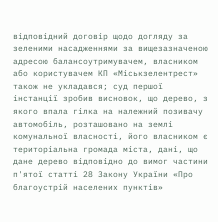відповідний договір щодо догляду за зеленими насадженнями за вищезазначеною адресою балансоутримувачем, власником або користувачем КП «Міськзелентрест» також не укладався; суд першої інстанції зробив висновок, що дерево, з якого впала гілка на належний позивачу автомобіль, розташовано на землі комунальної власності, його власником є територіальна громада міста, дані, що дане дерево відповідно до вимог частини п'ятої статті 28 Закону України «Про благоустрій населених пунктів»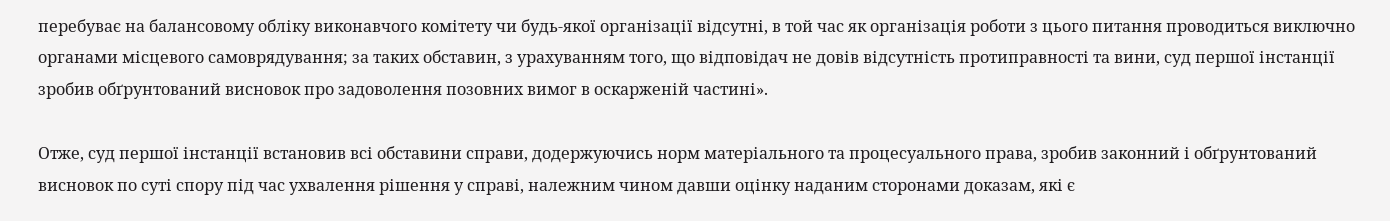перебуває на балансовому обліку виконавчого комітету чи будь-якої організації відсутні, в той час як організація роботи з цього питання проводиться виключно органами місцевого самоврядування; за таких обставин, з урахуванням того, що відповідач не довів відсутність протиправності та вини, суд першої інстанції зробив обґрунтований висновок про задоволення позовних вимог в оскарженій частині».

Отже, суд першої інстанції встановив всі обставини справи, додержуючись норм матеріального та процесуального права, зробив законний і обґрунтований висновок по суті спору під час ухвалення рішення у справі, належним чином давши оцінку наданим сторонами доказам, які є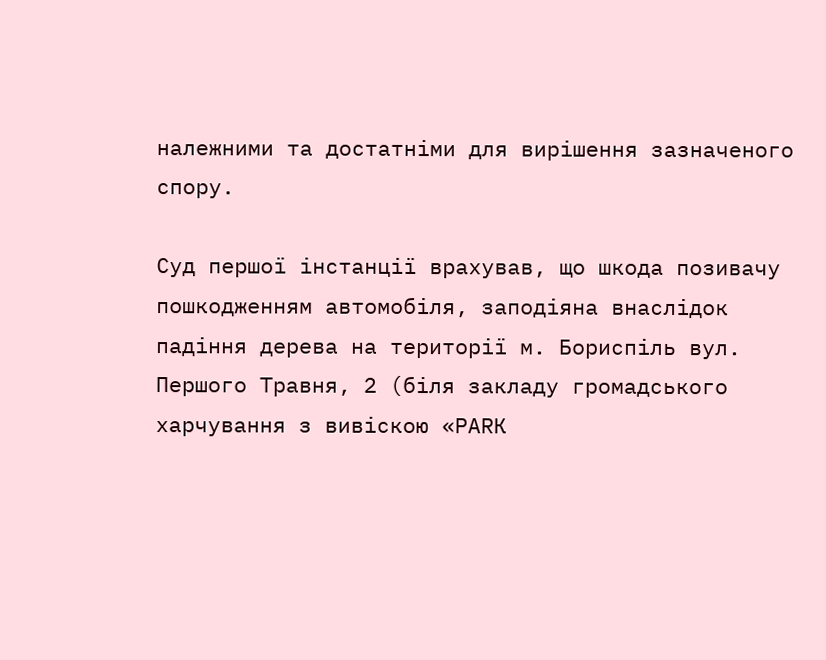належними та достатніми для вирішення зазначеного спору.

Суд першої інстанції врахував, що шкода позивачу пошкодженням автомобіля, заподіяна внаслідок падіння дерева на території м. Бориспіль вул. Першого Травня, 2 (біля закладу громадського харчування з вивіскою «РАRК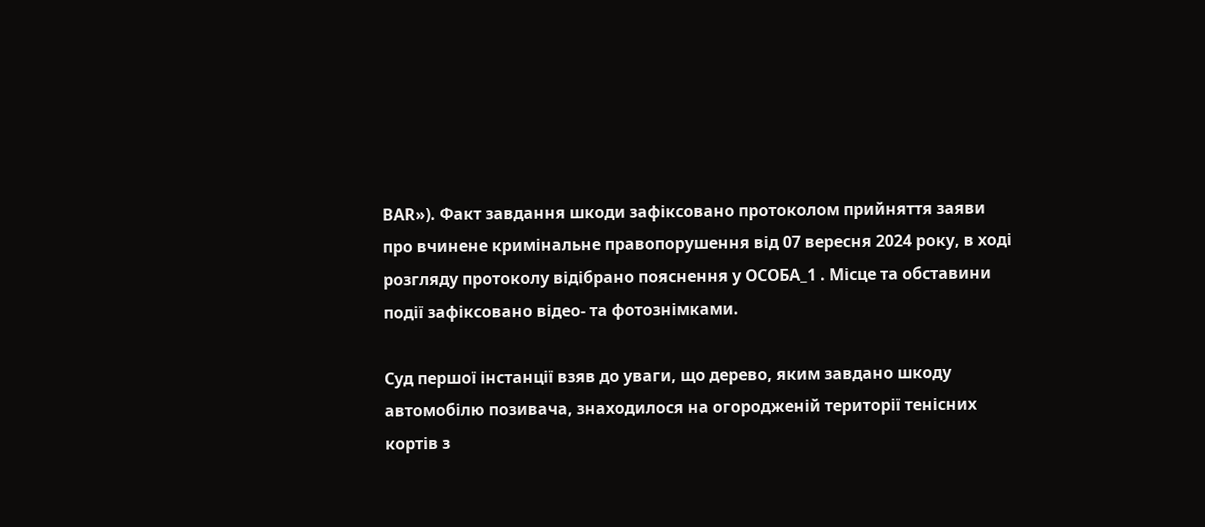ВАR»). Факт завдання шкоди зафіксовано протоколом прийняття заяви про вчинене кримінальне правопорушення від 07 вересня 2024 року, в ході розгляду протоколу відібрано пояснення у ОСОБА_1 . Місце та обставини події зафіксовано відео- та фотознімками.

Суд першої інстанції взяв до уваги, що дерево, яким завдано шкоду автомобілю позивача, знаходилося на огородженій території тенісних кортів з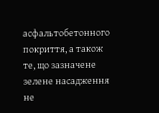асфальтобетонного покриття, а також те, що зазначене зелене насадження не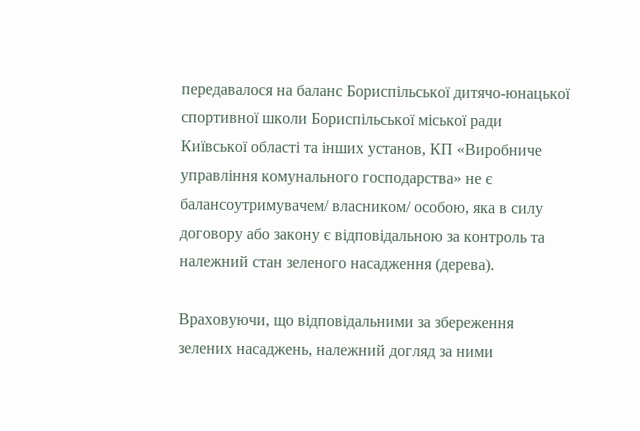передавалося на баланс Бориспільської дитячо-юнацької спортивної школи Бориспільської міської ради Київської області та інших установ, КП «Виробниче управління комунального господарства» не є балансоутримувачем/ власником/ особою, яка в силу договору або закону є відповідальною за контроль та належний стан зеленого насадження (дерева).

Враховуючи, що відповідальними за збереження зелених насаджень, належний догляд за ними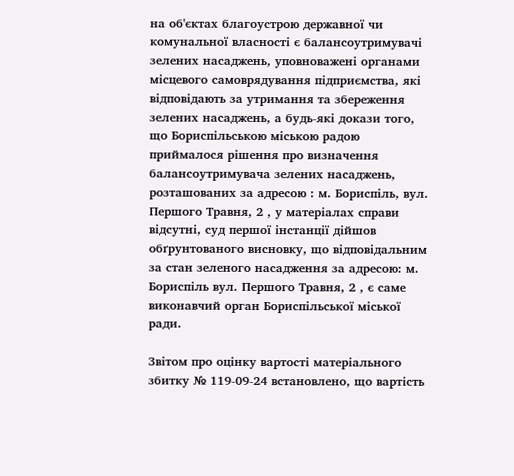на об'єктах благоустрою державної чи комунальної власності є балансоутримувачі зелених насаджень, уповноважені органами місцевого самоврядування підприємства, які відповідають за утримання та збереження зелених насаджень, а будь-які докази того, що Бориспільською міською радою приймалося рішення про визначення балансоутримувача зелених насаджень, розташованих за адресою : м. Бориспіль, вул. Першого Травня, 2 , у матеріалах справи відсутні, суд першої інстанції дійшов обґрунтованого висновку, що відповідальним за стан зеленого насадження за адресою: м. Бориспіль вул. Першого Травня, 2 , є саме виконавчий орган Бориспільської міської ради.

Звітом про оцінку вартості матеріального збитку № 119-09-24 встановлено, що вартість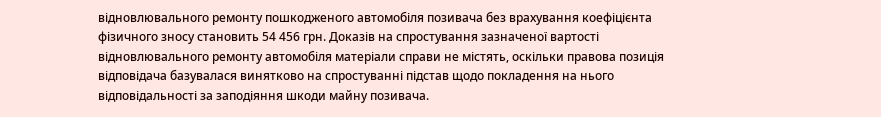відновлювального ремонту пошкодженого автомобіля позивача без врахування коефіцієнта фізичного зносу становить 54 456 грн. Доказів на спростування зазначеної вартості відновлювального ремонту автомобіля матеріали справи не містять, оскільки правова позиція відповідача базувалася винятково на спростуванні підстав щодо покладення на нього відповідальності за заподіяння шкоди майну позивача.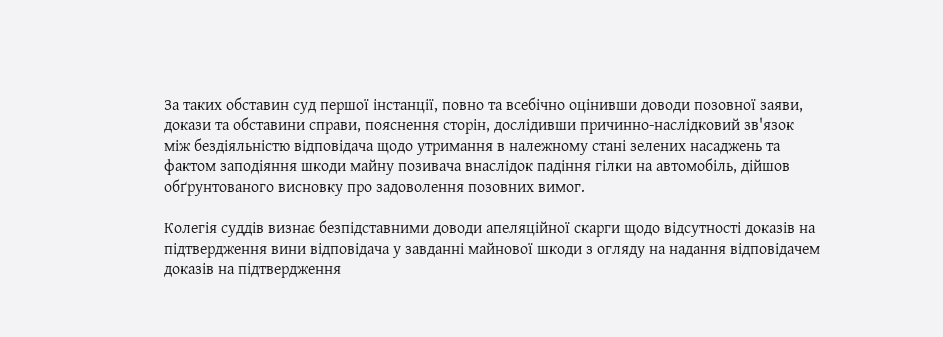За таких обставин суд першої інстанції, повно та всебічно оцінивши доводи позовної заяви, докази та обставини справи, пояснення сторін, дослідивши причинно-наслідковий зв'язок між бездіяльністю відповідача щодо утримання в належному стані зелених насаджень та фактом заподіяння шкоди майну позивача внаслідок падіння гілки на автомобіль, дійшов обґрунтованого висновку про задоволення позовних вимог.

Колегія суддів визнає безпідставними доводи апеляційної скарги щодо відсутності доказів на підтвердження вини відповідача у завданні майнової шкоди з огляду на надання відповідачем доказів на підтвердження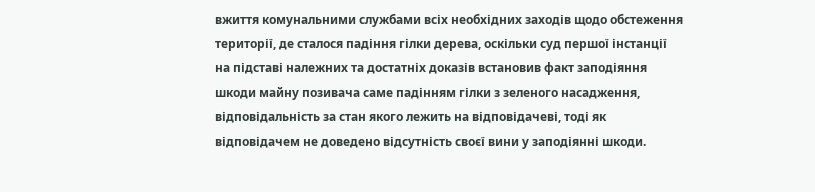вжиття комунальними службами всіх необхідних заходів щодо обстеження території, де сталося падіння гілки дерева, оскільки суд першої інстанції на підставі належних та достатніх доказів встановив факт заподіяння шкоди майну позивача саме падінням гілки з зеленого насадження, відповідальність за стан якого лежить на відповідачеві, тоді як відповідачем не доведено відсутність своєї вини у заподіянні шкоди.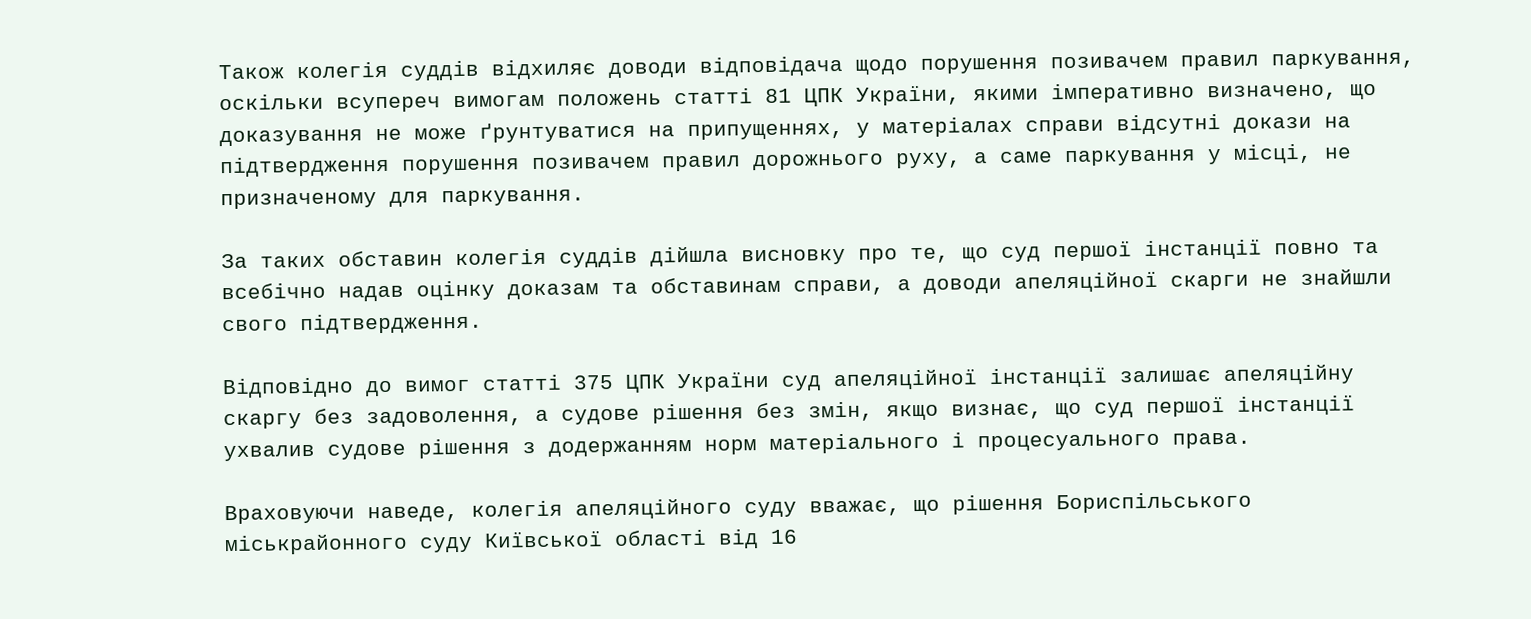Також колегія суддів відхиляє доводи відповідача щодо порушення позивачем правил паркування, оскільки всупереч вимогам положень статті 81 ЦПК України, якими імперативно визначено, що доказування не може ґрунтуватися на припущеннях, у матеріалах справи відсутні докази на підтвердження порушення позивачем правил дорожнього руху, а саме паркування у місці, не призначеному для паркування.

За таких обставин колегія суддів дійшла висновку про те, що суд першої інстанції повно та всебічно надав оцінку доказам та обставинам справи, а доводи апеляційної скарги не знайшли свого підтвердження.

Відповідно до вимог статті 375 ЦПК України суд апеляційної інстанції залишає апеляційну скаргу без задоволення, а судове рішення без змін, якщо визнає, що суд першої інстанції ухвалив судове рішення з додержанням норм матеріального і процесуального права.

Враховуючи наведе, колегія апеляційного суду вважає, що рішення Бориспільського міськрайонного суду Київської області від 16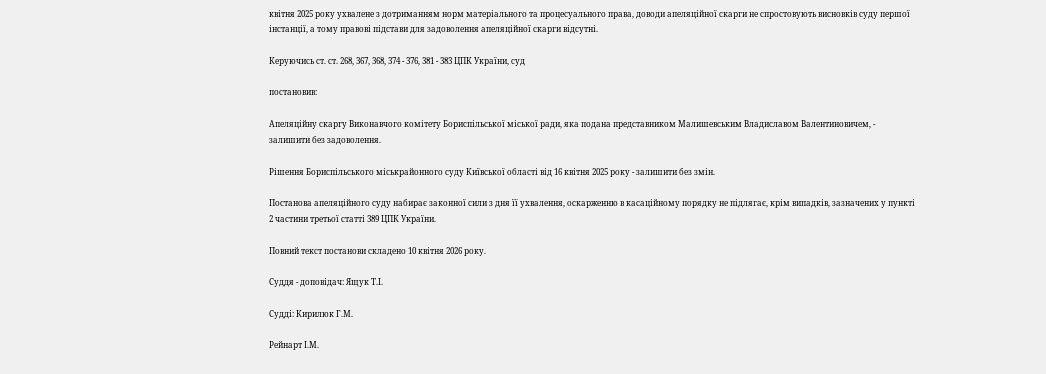квітня 2025 року ухвалене з дотриманням норм матеріального та процесуального права, доводи апеляційної скарги не спростовують висновків суду першої інстанції, а тому правові підстави для задоволення апеляційної скарги відсутні.

Керуючись ст. ст. 268, 367, 368, 374 - 376, 381 - 383 ЦПК України, суд

постановив:

Апеляційну скаргу Виконавчого комітету Бориспільської міської ради, яка подана представником Малишевським Владиславом Валентиновичем, - залишити без задоволення.

Рішення Бориспільського міськрайонного суду Київської області від 16 квітня 2025 року - залишити без змін.

Постанова апеляційного суду набирає законної сили з дня її ухвалення, оскарженню в касаційному порядку не підлягає, крім випадків, зазначених у пункті 2 частини третьої статті 389 ЦПК України.

Повний текст постанови складено 10 квітня 2026 року.

Суддя - доповідач: Ящук Т.І.

Судді: Кирилюк Г.М.

Рейнарт І.М.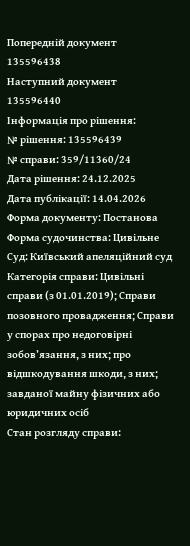Попередній документ
135596438
Наступний документ
135596440
Інформація про рішення:
№ рішення: 135596439
№ справи: 359/11360/24
Дата рішення: 24.12.2025
Дата публікації: 14.04.2026
Форма документу: Постанова
Форма судочинства: Цивільне
Суд: Київський апеляційний суд
Категорія справи: Цивільні справи (з 01.01.2019); Справи позовного провадження; Справи у спорах про недоговірні зобов’язання, з них; про відшкодування шкоди, з них; завданої майну фізичних або юридичних осіб
Стан розгляду справи: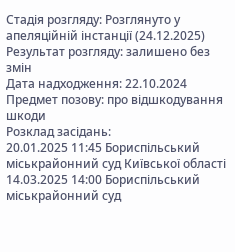Стадія розгляду: Розглянуто у апеляційній інстанції (24.12.2025)
Результат розгляду: залишено без змін
Дата надходження: 22.10.2024
Предмет позову: про відшкодування шкоди
Розклад засідань:
20.01.2025 11:45 Бориспільський міськрайонний суд Київської області
14.03.2025 14:00 Бориспільський міськрайонний суд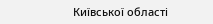Київської області